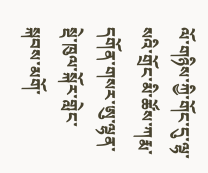ལོ་གཉིས་ཀྱི་གོང་དུ་ལྷ་སའི་གྲོང་མི་ཚོས་ཀརྨ་དགོན་གསར་ཨུ་ལྷན་སྡེ་ཁུལ་སྐོར་གླེང་སྐབས་མགོ་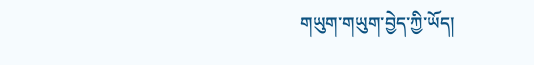གཡུག་གཡུག་བྱེད་ཀྱི་ཡོད།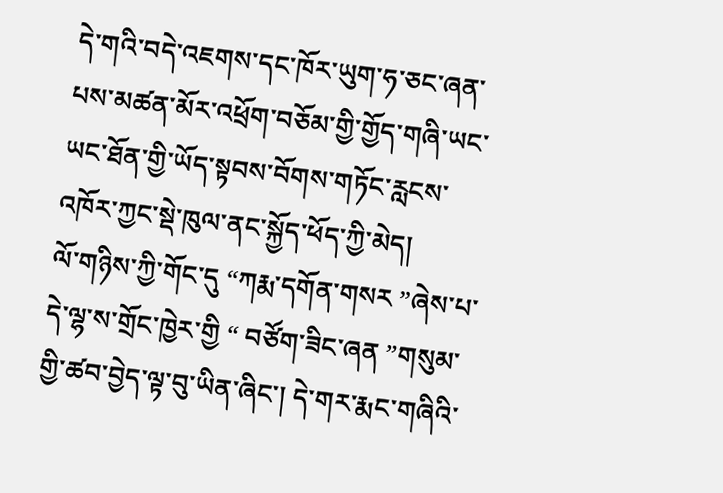དེ་གའི་བདེ་འཇགས་དང་ཁོར་ཡུག་ཧ་ཅང་ཞན་པས་མཚན་མོར་འཕྲོག་བཅོམ་གྱི་གྱོད་གཞི་ཡང་ཡང་ཐོན་གྱི་ཡོད་སྟབས་བོགས་གཏོང་རླངས་འཁོར་ཀྱང་སྡེ་ཁུལ་ནང་སྐྱོད་ཕོད་ཀྱི་མེད།
ལོ་གཉིས་ཀྱི་གོང་དུ “ཀརྨ་དགོན་གསར ”ཞེས་པ་དེ་ལྷ་ས་གྲོང་ཁྱེར་གྱི “ བཙོག་ཟིང་ཞན ”གསུམ་གྱི་ཚབ་བྱེད་ལྟ་བུ་ཡིན་ཞིང་། དེ་གར་རྨང་གཞིའི་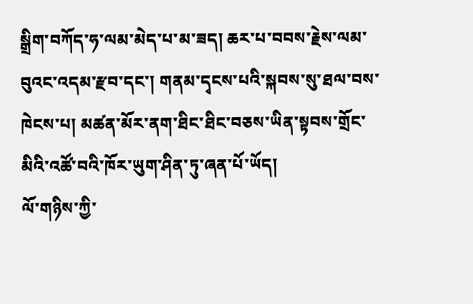སྒྲིག་བཀོད་ཧ་ལམ་མེད་པ་མ་ཟད། ཆར་པ་བབས་རྗེས་ལམ་བུའང་འདམ་རྫབ་དང་། གནམ་དྭངས་པའི་སྐབས་སུ་ཐལ་བས་ཁེངས་པ། མཚན་མོར་ནག་ཐིང་ཐིང་བཅས་ཡིན་སྟབས་གྲོང་མིའི་འཚོ་བའི་ཁོར་ཡུག་ཤིན་ཏུ་ཞན་པོ་ཡོད།
ལོ་གཉིས་ཀྱི་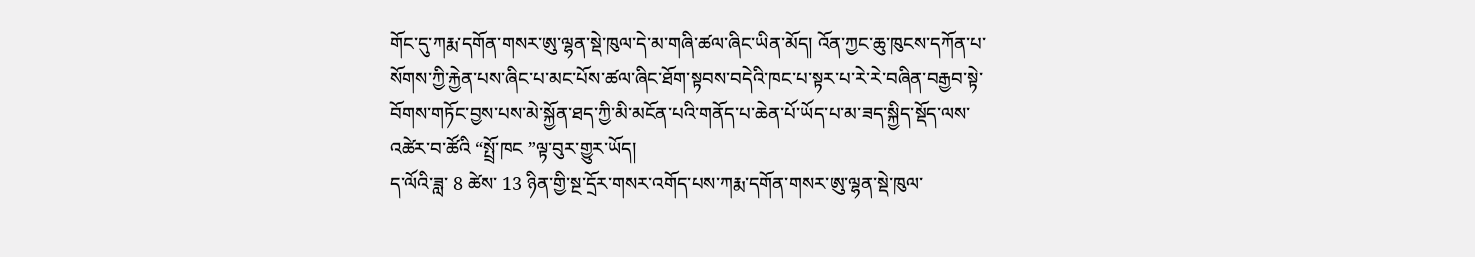གོང་དུ་ཀརྨ་དགོན་གསར་ཨུ་ལྷན་སྡེ་ཁུལ་དེ་མ་གཞི་ཚལ་ཞིང་ཡིན་མོད། འོན་ཀྱང་ཆུ་ཁུངས་དཀོན་པ་སོགས་ཀྱི་རྐྱེན་པས་ཞིང་པ་མང་པོས་ཚལ་ཞིང་ཐོག་སྟབས་བདེའི་ཁང་པ་སྟར་པ་རེ་རེ་བཞིན་བརྒྱབ་སྟེ་བོགས་གཏོང་བྱས་པས་མེ་སྐྱོན་ཐད་ཀྱི་མི་མངོན་པའི་གནོད་པ་ཆེན་པོ་ཡོད་པ་མ་ཟད་སྐྱིད་སྡོད་ལས་འཚེར་བ་ཚོའི “སྤྲོ་ཁང ”ལྟ་བུར་གྱུར་ཡོད།
ད་ལོའི་ཟླ་ 8 ཚེས་ 13 ཉིན་གྱི་སྔ་དྲོར་གསར་འགོད་པས་ཀརྨ་དགོན་གསར་ཨུ་ལྷན་སྡེ་ཁུལ་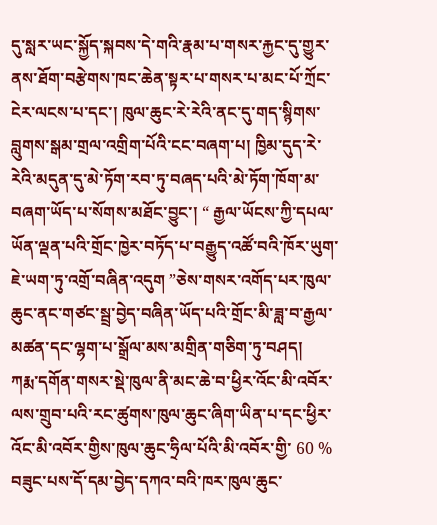དུ་སླར་ཡང་སྐྱོད་སྐབས་དེ་གའི་རྣམ་པ་གསར་རྐྱང་དུ་གྱུར་ནས་ཐོག་བརྩེགས་ཁང་ཆེན་སྟར་པ་གསར་པ་མང་པོ་ཀྲོང་ངེར་ལངས་པ་དང་། ཁུལ་ཆུང་རེ་རེའི་ནང་དུ་གད་སྙིགས་བླུགས་སྒམ་གྲལ་འགྲིག་པོའི་ངང་བཞག་པ། ཁྱིམ་དུད་རེ་རེའི་མདུན་དུ་མེ་ཏོག་རབ་ཏུ་བཞད་པའི་མེ་ཏོག་ཁོག་མ་བཞག་ཡོད་པ་སོགས་མཐོང་བྱུང་། “ རྒྱལ་ཡོངས་ཀྱི་དཔལ་ཡོན་ལྡན་པའི་གྲོང་ཁྱེར་བཏོད་པ་བརྒྱུད་འཚོ་བའི་ཁོར་ཡུག་ཇེ་ཡག་ཏུ་འགྲོ་བཞིན་འདུག ”ཅེས་གསར་འགོད་པར་ཁུལ་ཆུང་ནང་གཙང་སྦྲ་བྱེད་བཞིན་ཡོད་པའི་གྲོང་མི་ཟླ་བ་རྒྱལ་མཚན་དང་ལྷག་པ་སྒྲོལ་མས་མགྲིན་གཅིག་ཏུ་བཤད།
ཀརྨ་དགོན་གསར་སྡེ་ཁུལ་ནི་མང་ཆེ་བ་ཕྱིར་འོང་མི་འབོར་ལས་གྲུབ་པའི་རང་ཚུགས་ཁུལ་ཆུང་ཞིག་ཡིན་པ་དང་ཕྱིར་འོང་མི་འབོར་གྱིས་ཁུལ་ཆུང་ཧྲིལ་པོའི་མི་འབོར་གྱི་ 60 % བཟུང་པས་དོ་དམ་བྱེད་དཀའ་བའི་ཁར་ཁུལ་ཆུང་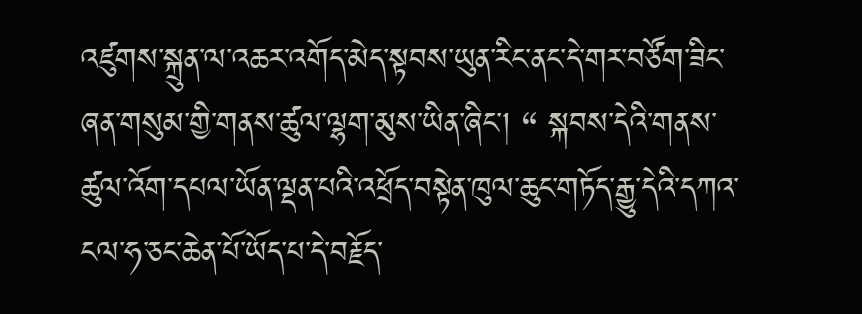འཛུགས་སྐྲུན་ལ་འཆར་འགོད་མེད་སྟབས་ཡུན་རིང་ནང་དེ་གར་བཙོག་ཟིང་ཞན་གསུམ་གྱི་གནས་ཚུལ་ལྷག་མུས་ཡིན་ཞིང་། “ སྐབས་དེའི་གནས་ཚུལ་འོག་དཔལ་ཡོན་ལྡན་པའི་འཕྲོད་བསྟེན་ཁུལ་ཆུང་གཏོད་རྒྱུ་དེའི་དཀའ་ངལ་ཧ་ཅང་ཆེན་པོ་ཡོད་པ་དེ་བརྗོད་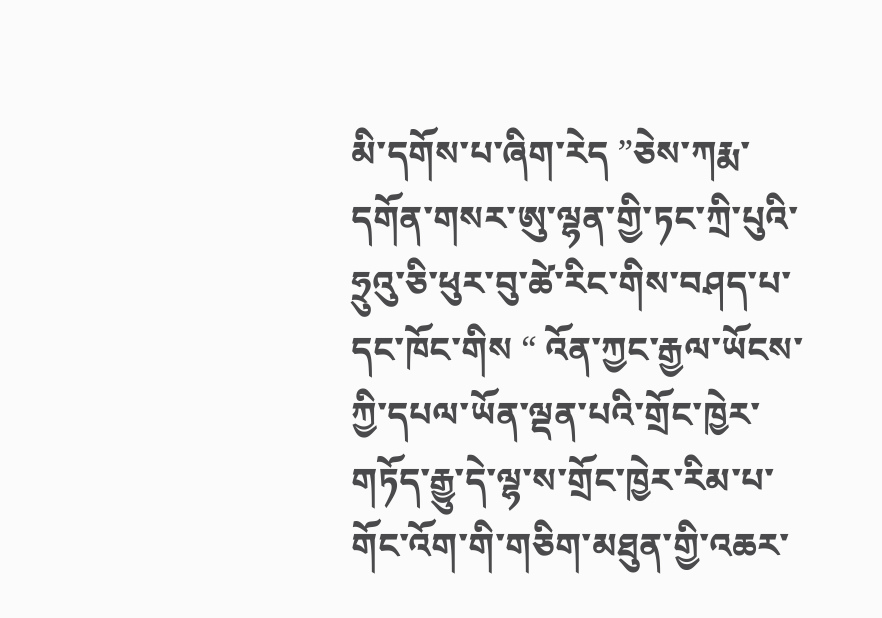མི་དགོས་པ་ཞིག་རེད ”ཅེས་ཀརྨ་དགོན་གསར་ཨུ་ལྷན་གྱི་ཏང་ཀྲི་པུའི་ཧྲུའུ་ཅི་ཕུར་བུ་ཚེ་རིང་གིས་བཤད་པ་དང་ཁོང་གིས “ འོན་ཀྱང་རྒྱལ་ཡོངས་ཀྱི་དཔལ་ཡོན་ལྡན་པའི་གྲོང་ཁྱེར་གཏོད་རྒྱུ་དེ་ལྷ་ས་གྲོང་ཁྱེར་རིམ་པ་གོང་འོག་གི་གཅིག་མཐུན་གྱི་འཆར་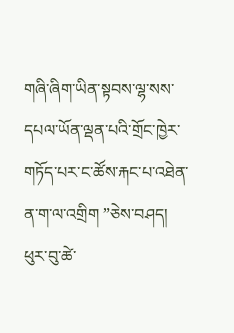གཞི་ཞིག་ཡིན་སྟབས་ལྷ་སས་དཔལ་ཡོན་ལྡན་པའི་གྲོང་ཁྱེར་གཏོད་པར་ང་ཚོས་རྐང་པ་འཐེན་ན་ག་ལ་འགྲིག ”ཅེས་བཤད།
ཕུར་བུ་ཚེ་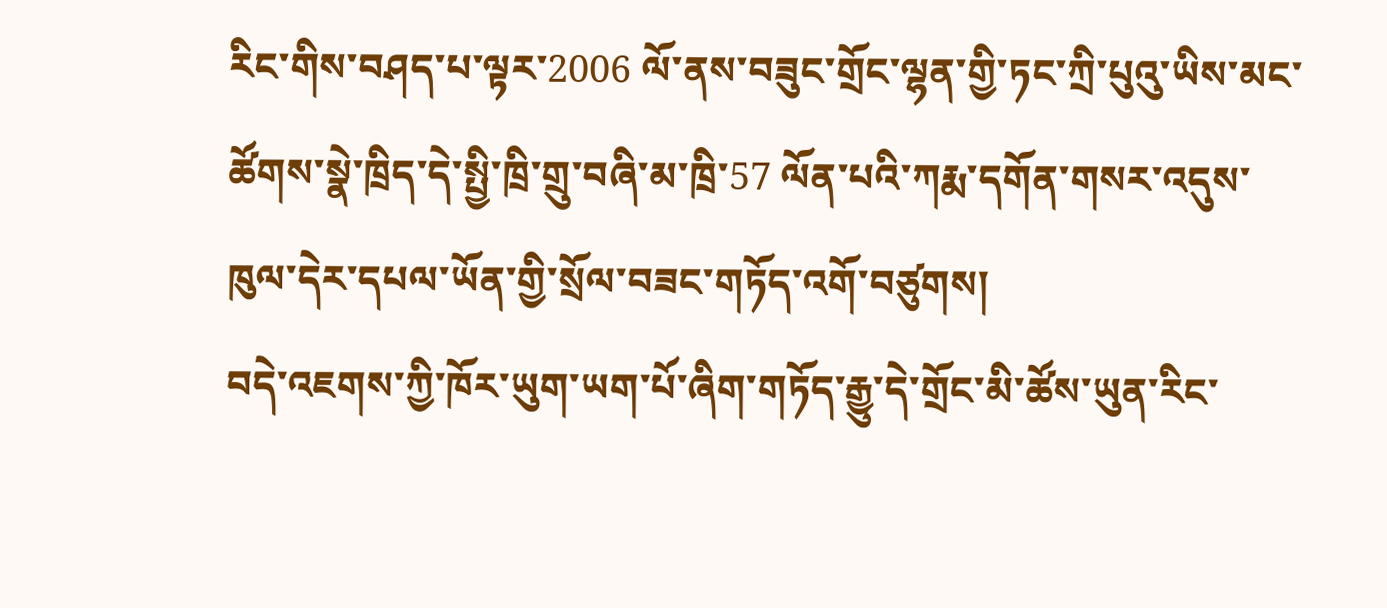རིང་གིས་བཤད་པ་ལྟར་2006 ལོ་ནས་བཟུང་གྲོང་ལྷན་གྱི་ཏང་ཀྲི་པུའུ་ཡིས་མང་ཚོགས་སྣེ་ཁྲིད་དེ་སྤྱི་ཁྲི་གྲུ་བཞི་མ་ཁྲི་57 ལོན་པའི་ཀརྨ་དགོན་གསར་འདུས་ཁུལ་དེར་དཔལ་ཡོན་གྱི་སྲོལ་བཟང་གཏོད་འགོ་བཙུགས།
བདེ་འཇགས་ཀྱི་ཁོར་ཡུག་ཡག་པོ་ཞིག་གཏོད་རྒྱུ་དེ་གྲོང་མི་ཚོས་ཡུན་རིང་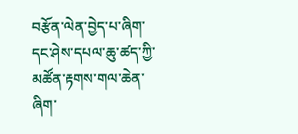བརྩོན་ལེན་བྱེད་པ་ཞིག་དང་ཤེས་དཔལ་ཆུ་ཚད་ཀྱི་མཚོན་རྟགས་གལ་ཆེན་ཞིག་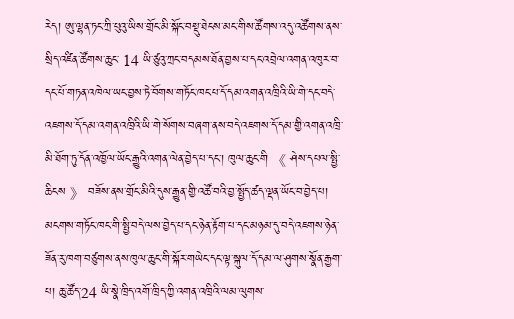རེད། ཨུ་ལྷན་ཏང་ཀྲི་པུའུ་ཡིས་གྲོང་མི་སྐོང་བསྡུ་ཐེངས་མང་གིས་ཚོགས་འདུ་འཚོགས་ནས་སྲིད་འཛིན་ཚོགས་ཆུང་ 14 ཡི་ཙུའུ་ཀྲང་བདམས་ཐོན་བྱས་པ་དང་འབྲེལ་འགན་འཁུར་བ་དང་པོ་གཏན་འཁེལ་ཡང་བྱས་ཏེ་བོགས་གཏོང་ཁང་པ་དོ་དམ་འགན་འཁྲིའི་ཡི་གེ་དང་བདེ་འཇགས་དོ་དམ་འགན་འཁྲིའི་ཡི་གེ་སོགས་བཞག་ནས་བདེ་འཇགས་དོ་དམ་གྱི་འགན་འཁྲི་མི་ཐོག་ཏུ་དོན་འཁྱོལ་ཡོང་རྒྱུའི་འགན་ལེན་བྱེད་པ་དང་། ཁུལ་ཆུང་གི 《 ཤེས་དཔལ་སྤྱི་ཆིངས 》 བཟོས་ནས་གྲོང་མིའི་དུས་རྒྱུན་གྱི་འཚོ་བའི་བྱ་སྤྱོད་ཚད་ལྡན་ཡོང་བ་བྱེད་པ། མངགས་གཏོང་ཁང་གི་སྤྱི་བདེ་ལས་བྱེད་པ་དང་ཉེན་རྟོག་པ་དང་མཉམ་དུ་བདེ་འཇགས་ཉེན་ཟོན་རུ་ཁག་བཙུགས་ནས་ཁུལ་ཆུང་གི་སྐོར་གཡེང་དང་ལྟ་སྐུལ་དོ་དམ་ལ་ཤུགས་སྣོན་རྒྱག་པ། ཆུ་ཚོད་24 ཡི་སྣེ་ཁྲིད་འགོ་ཁྲིད་ཀྱི་འགན་འཁྲིའི་ལམ་ལུགས་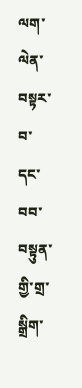ལག་ལེན་བསྟར་བ་དང་བབ་བསྟུན་གྱི་གྲ་སྒྲིག་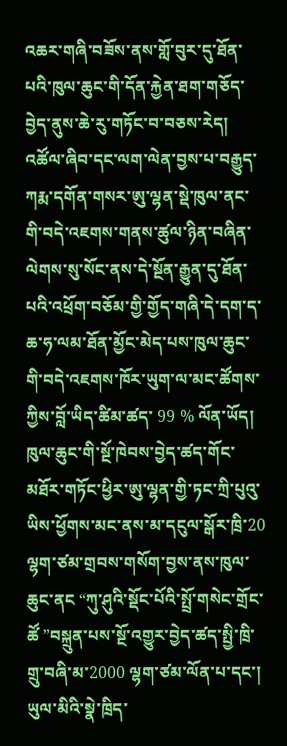འཆར་གཞི་བཟོས་ནས་གློ་བུར་དུ་ཐོན་པའི་ཁུལ་ཆུང་གི་དོན་རྐྱེན་ཐག་གཅོད་བྱེད་ནུས་ཆེ་རུ་གཏོང་བ་བཅས་རེད། འཚོལ་ཞིབ་དང་ལག་ལེན་བྱས་པ་བརྒྱུད་ཀརྨ་དགོན་གསར་ཨུ་ལྷན་སྡེ་ཁུལ་ནང་གི་བདེ་འཇགས་གནས་ཚུལ་ཉིན་བཞིན་ལེགས་སུ་སོང་ནས་དེ་སྔོན་རྒྱུན་དུ་ཐོན་པའི་འཕྲོག་བཅོམ་གྱི་གྱོད་གཞི་དེ་དག་ད་ཆ་ཧ་ལམ་ཐོན་མྱོང་མེད་པས་ཁུལ་ཆུང་གི་བདེ་འཇགས་ཁོར་ཡུག་ལ་མང་ཚོགས་ཀྱིས་བློ་ཡིད་ཚིམ་ཚད་ 99 % ལོན་ཡོད།
ཁུལ་ཆུང་གི་སྔོ་ཁེབས་བྱེད་ཚད་གོང་མཐོར་གཏོང་ཕྱིར་ཨུ་ལྷན་གྱི་ཏང་ཀྲི་པུའུ་ཡིས་ཕྱོགས་མང་ནས་མ་དངུལ་སྒོར་ཁྲི་20 ལྷག་ཙམ་གྲབས་གསོག་བྱས་ནས་ཁུལ་ཆུང་ནང “ཀུ་ཤུའི་སྡོང་པོའི་སྤྲོ་གསེང་གྲོང་ཚོ ”བསྐྲུན་པས་སྔོ་འགྱུར་བྱེད་ཚད་སྤྱི་ཁྲི་གྲུ་བཞི་མ་2000 ལྷག་ཙམ་ལོན་པ་དང་། ཡུལ་མིའི་སྣེ་ཁྲིད་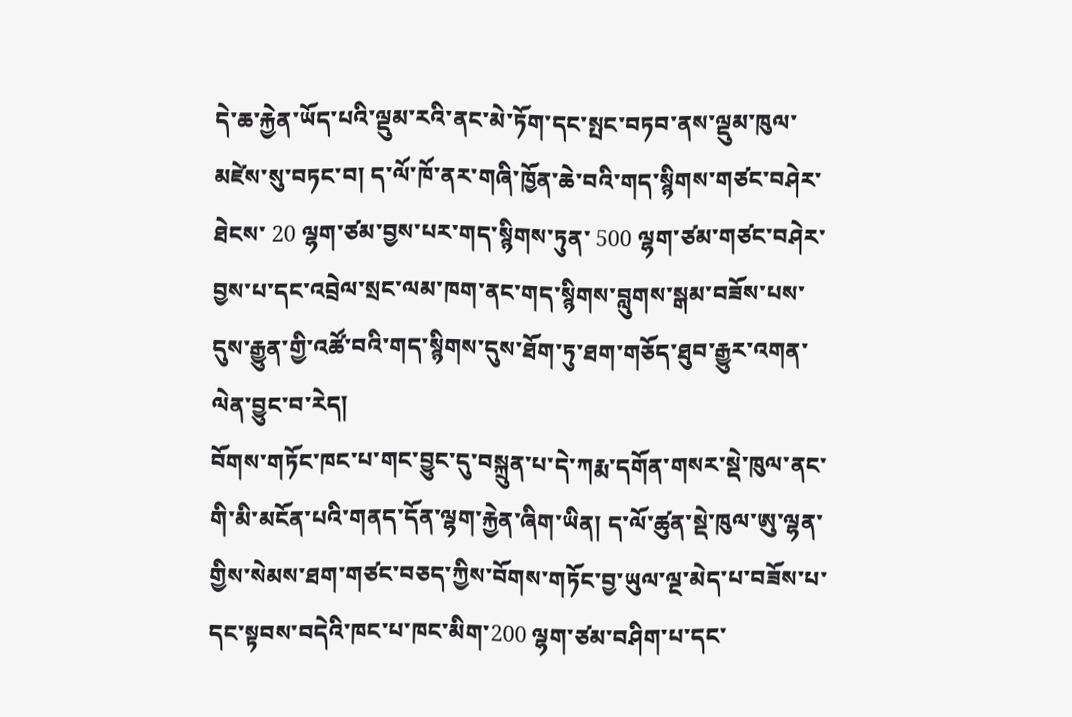དེ་ཆ་རྐྱེན་ཡོད་པའི་ལྡུམ་རའི་ནང་མེ་ཏོག་དང་སྤང་བཏབ་ནས་ལྡུམ་ཁུལ་མཛེས་སུ་བཏང་བ། ད་ལོ་ཁོ་ནར་གཞི་ཁྱོན་ཆེ་བའི་གད་སྙིགས་གཙང་བཤེར་ཐེངས་ 20 ལྷག་ཙམ་བྱས་པར་གད་སྙིགས་ཏུན་ 500 ལྷག་ཙམ་གཙང་བཤེར་བྱས་པ་དང་འབྲེལ་སྲང་ལམ་ཁག་ནང་གད་སྙིགས་བླུགས་སྒམ་བཟོས་པས་དུས་རྒྱུན་གྱི་འཚོ་བའི་གད་སྙིགས་དུས་ཐོག་ཏུ་ཐག་གཅོད་ཐུབ་རྒྱུར་འགན་ལེན་བྱུང་བ་རེད།
བོགས་གཏོང་ཁང་པ་གང་བྱུང་དུ་བསྐྲུན་པ་དེ་ཀརྨ་དགོན་གསར་སྡེ་ཁུལ་ནང་གི་མི་མངོན་པའི་གནད་དོན་ལྷག་རྐྱེན་ཞིག་ཡིན། ད་ལོ་ཚུན་སྡེ་ཁུལ་ཨུ་ལྷན་གྱིས་སེམས་ཐག་གཙང་བཅད་ཀྱིས་བོགས་གཏོང་བྱ་ཡུལ་ལྔ་མེད་པ་བཟོས་པ་དང་སྟབས་བདེའི་ཁང་པ་ཁང་མིག་200 ལྷག་ཙམ་བཤིག་པ་དང་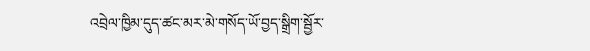འབྲེལ་ཁྱིམ་དུད་ཚང་མར་མེ་གསོད་ཡོ་བྱད་སྒྲིག་སྦྱོར་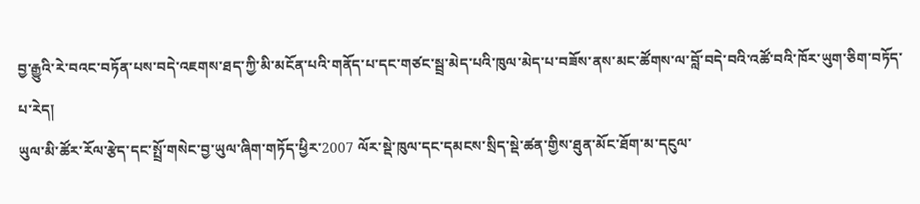བྱ་རྒྱུའི་རེ་བའང་བཏོན་པས་བདེ་འཇགས་ཐད་ཀྱི་མི་མངོན་པའི་གནོད་པ་དང་གཙང་སྦྲ་མེད་པའི་ཁུལ་མེད་པ་བཟོས་ནས་མང་ཚོགས་ལ་བློ་བདེ་བའི་འཚོ་བའི་ཁོར་ཡུག་ཅིག་བཏོད་པ་རེད།
ཡུལ་མི་ཚོར་རོལ་རྩེད་དང་སྤྲོ་གསེང་བྱ་ཡུལ་ཞིག་གཏོད་ཕྱིར་2007 ལོར་སྡེ་ཁུལ་དང་དམངས་སྲིད་སྡེ་ཚན་གྱིས་ཐུན་མོང་ཐོག་མ་དངུལ་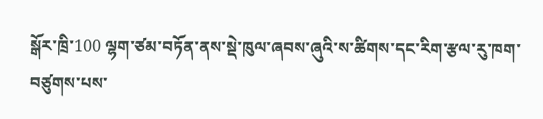སྒོར་ཁྲི་100 ལྷག་ཙམ་བཏོན་ནས་སྡེ་ཁུལ་ཞབས་ཞུའི་ས་ཚིགས་དང་རིག་རྩལ་རུ་ཁག་བཙུགས་པས་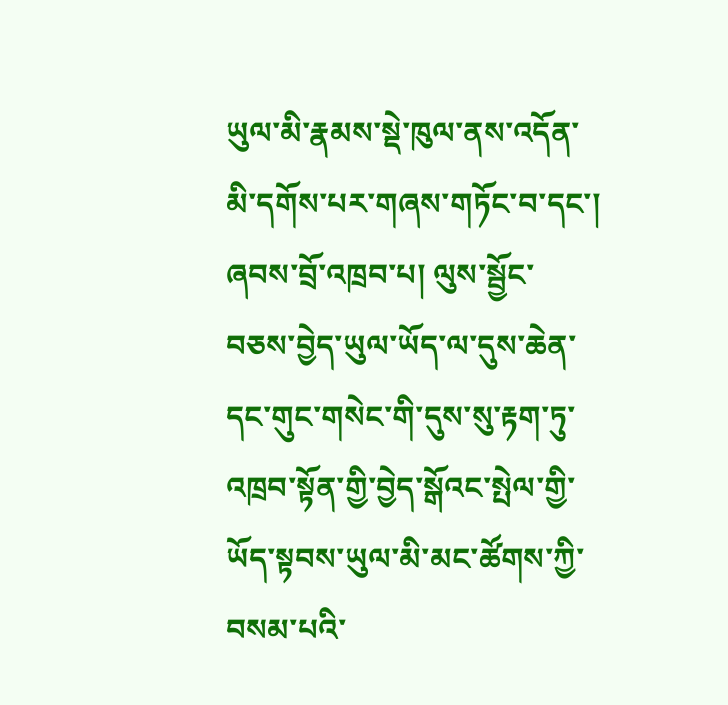ཡུལ་མི་རྣམས་སྡེ་ཁུལ་ནས་འདོན་མི་དགོས་པར་གཞས་གཏོང་བ་དང་། ཞབས་བྲོ་འཁྲབ་པ། ལུས་སྦྱོང་བཅས་བྱེད་ཡུལ་ཡོད་ལ་དུས་ཆེན་དང་གུང་གསེང་གི་དུས་སུ་རྟག་ཏུ་འཁྲབ་སྟོན་གྱི་བྱེད་སྒོའང་སྤེལ་གྱི་ཡོད་སྟབས་ཡུལ་མི་མང་ཚོགས་ཀྱི་བསམ་པའི་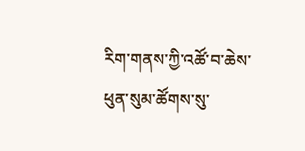རིག་གནས་ཀྱི་འཚོ་བ་ཆེས་ཕུན་སུམ་ཚོགས་སུ་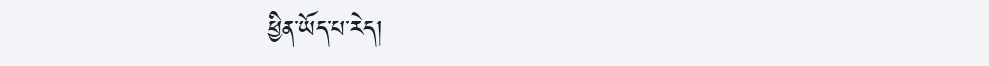ཕྱིན་ཡོད་པ་རེད།